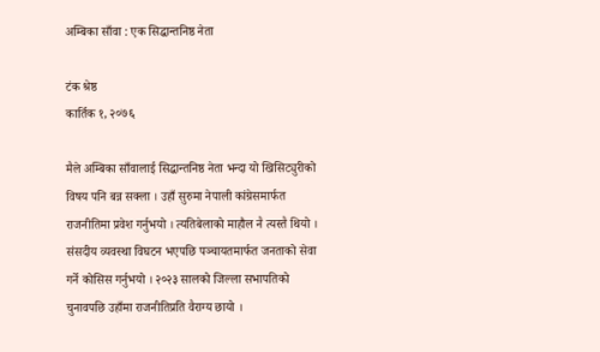अम्बिका साँवा : एक सिद्धान्तनिष्ठ नेता

टंक श्रेष्ठ
कार्तिक १, २०७६

मैले अम्बिका साँवालाई सिद्धान्तनिष्ठ नेता भन्दा यो खिसिट्युरीको विषय पनि बन्न सक्ला । उहाँ सुरुमा नेपाली कांग्रेसमार्फत राजनीतिमा प्रवेश गर्नुभयो । त्यतिबेलाको माहौल नै त्यस्तै थियो । संसदीय व्यवस्था विघटन भएपछि पञ्चायतमार्फत जनताको सेवा गर्ने कोसिस गर्नुभयो । २०२३ सालको जिल्ला सभापतिको चुनावपछि उहाँमा राजनीतिप्रति वैराग्य छायो ।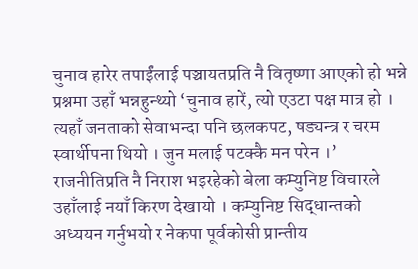चुनाव हारेर तपाईंलाई पञ्चायतप्रति नै वितृष्णा आएको हो भन्ने प्रश्नमा उहाँ भन्नहुन्थ्यो ‘चुनाव हारें, त्यो एउटा पक्ष मात्र हो । त्यहाँ जनताको सेवाभन्दा पनि छलकपट, षड्यन्त्र र चरम स्वार्थीपना थियो । जुन मलाई पटक्कै मन परेन ।’ राजनीतिप्रति नै निराश भइरहेको बेला कम्युनिष्ट विचारले उहाँलाई नयाँ किरण देखायो । कम्युनिष्ट सिद्धान्तको अध्ययन गर्नुभयो र नेकपा पूर्वकोसी प्रान्तीय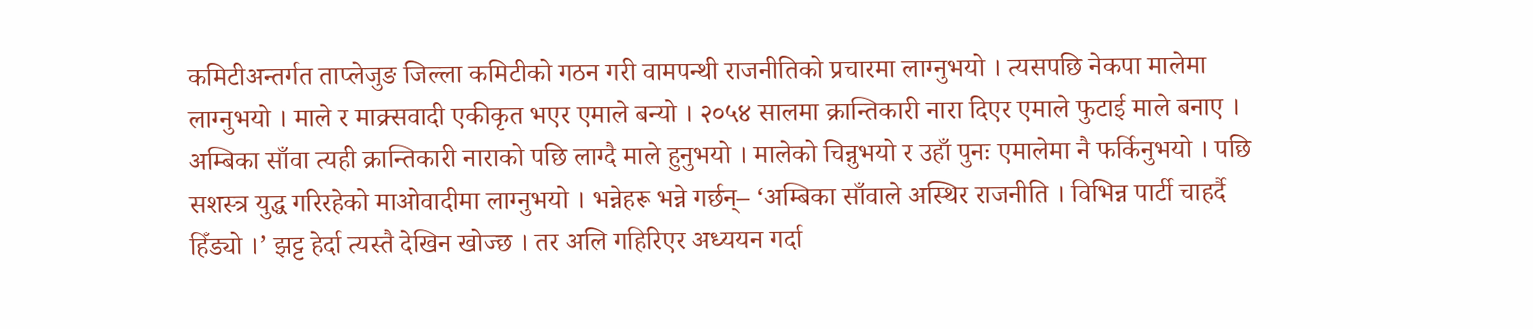कमिटीअन्तर्गत ताप्लेजुङ जिल्ला कमिटीको गठन गरी वामपन्थी राजनीतिको प्रचारमा लाग्नुभयो । त्यसपछि नेकपा मालेमा लाग्नुभयो । माले र माक्र्सवादी एकीकृत भएर एमाले बन्यो । २०५४ सालमा क्रान्तिकारी नारा दिएर एमाले फुटाई माले बनाए । अम्बिका साँवा त्यही क्रान्तिकारी नाराको पछि लाग्दै माले हुनुभयो । मालेको चिन्नुभयो र उहाँ पुनः एमालेमा नै फर्किनुभयो । पछि सशस्त्र युद्ध गरिरहेको माओवादीमा लाग्नुभयो । भन्नेहरू भन्ने गर्छन्– ‘अम्बिका साँवाले अस्थिर राजनीति । विभिन्न पार्टी चाहर्दै हिँड्यो ।’ झट्ट हेर्दा त्यस्तै देखिन खोज्छ । तर अलि गहिरिएर अध्ययन गर्दा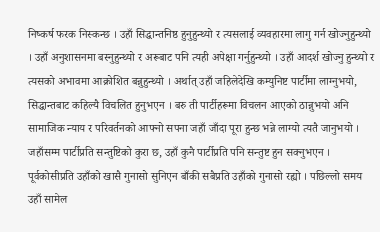निष्कर्ष फरक निस्कन्छ । उहाँ सिद्धान्तनिष्ठ हुनुहुन्थ्यो र त्यसलाई व्यवहारमा लागु गर्न खोज्नुहुन्थ्यो । उहाँ अनुशासनमा बस्नुहुन्थ्यो र अरूबाट पनि त्यही अपेक्षा गर्नुहुन्थ्यो । उहाँ आदर्श खोज्नु हुन्थ्यो र त्यसको अभावमा आक्रोशित बन्नुहुन्थ्यो । अर्थात् उहाँ जहिलेदेखि कम्युनिष्ट पार्टीमा लाग्नुभयो, सिद्धान्तबाट कहिल्यै विचलित हुनुभएन । बरु ती पार्टीहरूमा विचलन आएको ठान्नुभयो अनि सामाजिक न्याय र परिवर्तनको आफ्नो सपना जहाँ जाँदा पूरा हुन्छ भन्ने लाग्यो त्यतै जानुभयो । जहाँसम्म पार्टीप्रति सन्तुष्टिको कुरा छ, उहाँ कुनै पार्टीप्रति पनि सन्तुष्ट हुन सक्नुभएन । पूर्वकोसीप्रति उहाँको खासै गुनासो सुनिएन बाँकी सबैप्रति उहाँको गुनासो रह्यो । पछिल्लो समय उहाँ सामेल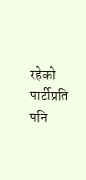रहेको पार्टीप्रति पनि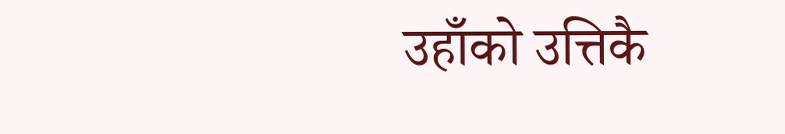उहाँको उत्तिकै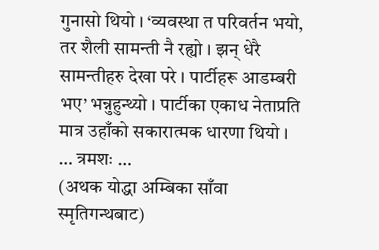गुनासो थियो । ‘व्यवस्था त परिवर्तन भयो, तर शैली सामन्ती नै रह्यो । झन् धेरै सामन्तीहरु देखा परे । पार्टीहरू आडम्बरी भए’ भन्नुहुन्थ्यो । पार्टीका एकाध नेताप्रति मात्र उहाँको सकारात्मक धारणा थियो ।
… त्रमशः …
(अथक योद्धा अम्बिका साँवा स्मृतिगन्थबाट)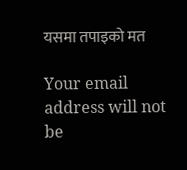यसमा तपाइको मत

Your email address will not be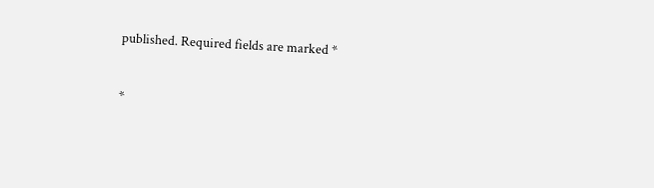published. Required fields are marked *


*